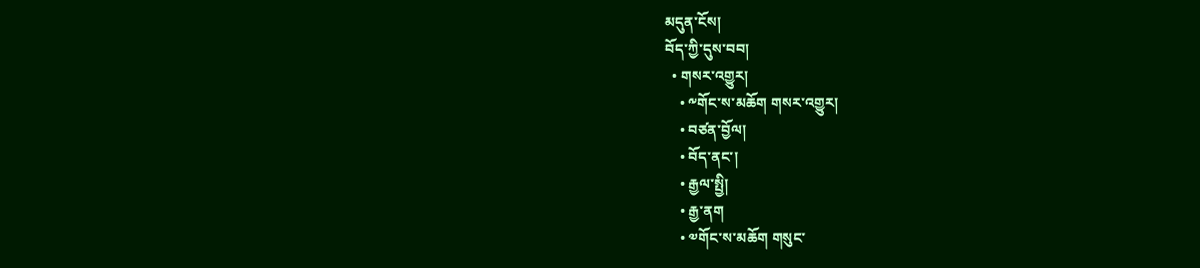མདུན་ངོས།
བོད་ཀྱི་དུས་བབ།
  • གསར་འགྱུར།
    • ༸གོང་ས་མཆོག གསར་འགྱུར།
    • བཙན་བྱོལ།
    • བོད་ནང་།
    • རྒྱལ་སྤྱི།
    • རྒྱ་ནག
    • ༧གོང་ས་མཆོག གསུང་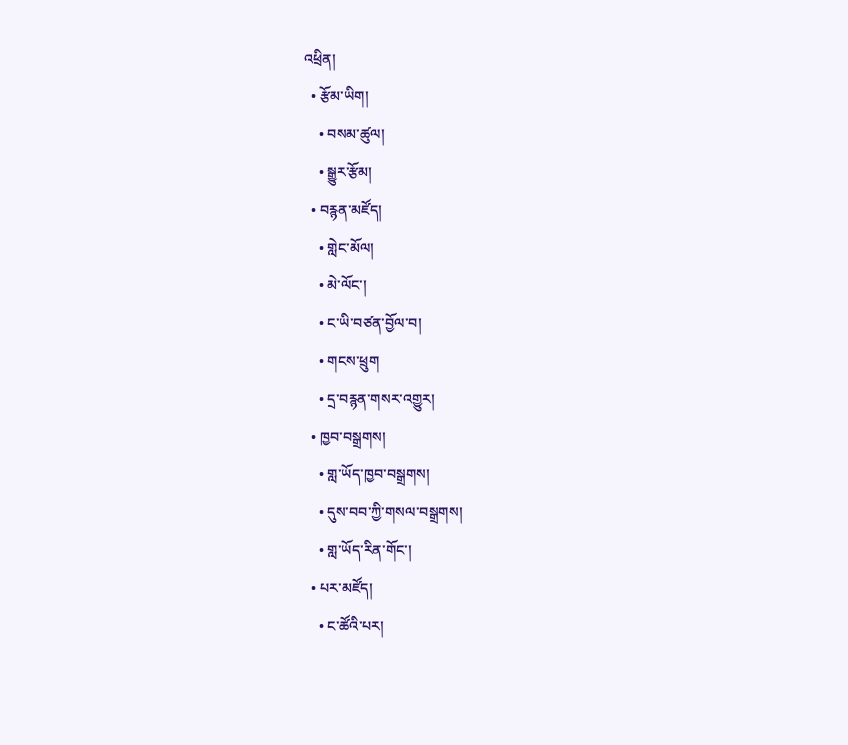འཕྲིན།
  • རྩོམ་ཡིག།
    • བསམ་ཚུལ།
    • སྒྱུར་རྩོམ།
  • བརྙན་མཛོད།
    • གླེང་མོལ།
    • མེ་ལོང་།
    • ང་ཡི་བཙན་བྱོལ་བ།
    • གངས་ཕྲུག
    • དྲ་བརྙན་གསར་འགྱུར།
  • ཁྱབ་བསྒྲགས།
    • གླ་ཡོད་ཁྱབ་བསྒྲགས།
    • དུས་བབ་ཀྱི་གསལ་བསྒྲགས།
    • གླ་ཡོད་རིན་གོང་།
  • པར་མཛོད།
    • ང་ཚོའི་པར།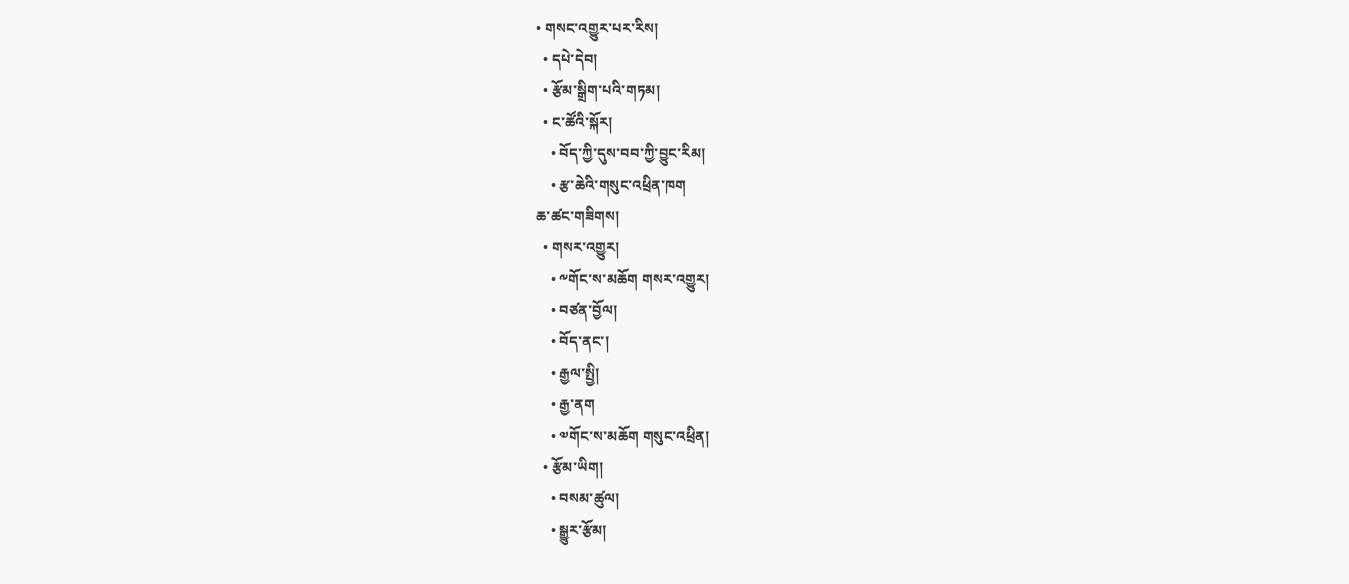• གསང་འགྱུར་པར་རིས།
  • དཔེ་དེབ།
  • རྩོམ་སྒྲིག་པའི་གཏམ།
  • ང་ཚོའི་སྐོར།
    • བོད་ཀྱི་དུས་བབ་ཀྱི་བྱུང་རིམ།
    • རྩ་ཆེའི་གསུང་འཕྲིན་ཁག
ཆ་ཚང་གཟིགས།
  • གསར་འགྱུར།
    • ༸གོང་ས་མཆོག གསར་འགྱུར།
    • བཙན་བྱོལ།
    • བོད་ནང་།
    • རྒྱལ་སྤྱི།
    • རྒྱ་ནག
    • ༧གོང་ས་མཆོག གསུང་འཕྲིན།
  • རྩོམ་ཡིག།
    • བསམ་ཚུལ།
    • སྒྱུར་རྩོམ།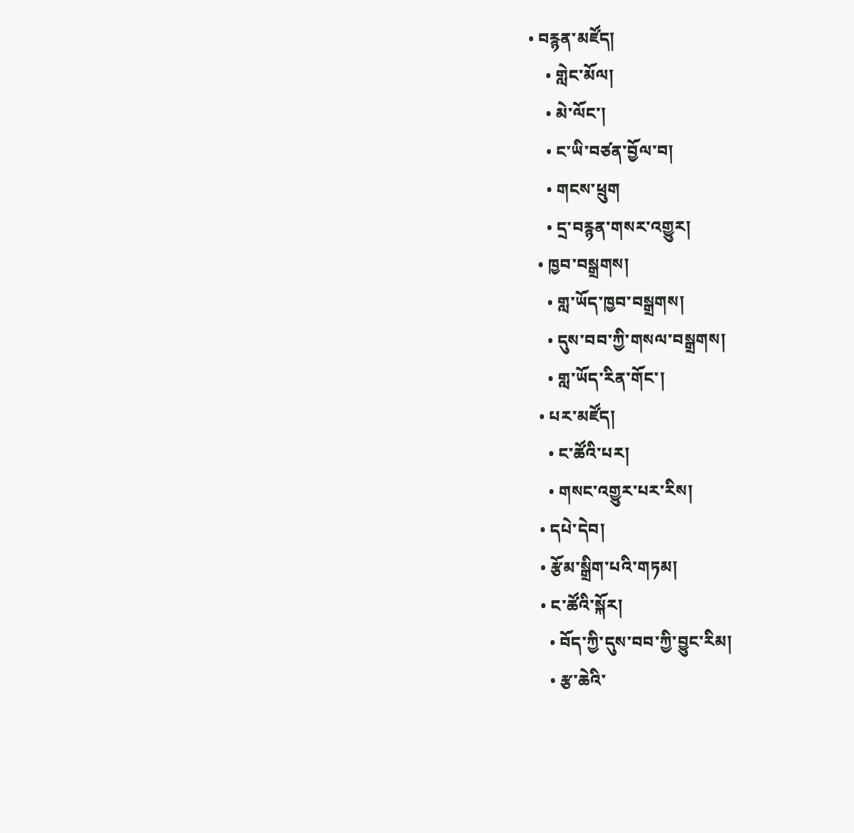• བརྙན་མཛོད།
    • གླེང་མོལ།
    • མེ་ལོང་།
    • ང་ཡི་བཙན་བྱོལ་བ།
    • གངས་ཕྲུག
    • དྲ་བརྙན་གསར་འགྱུར།
  • ཁྱབ་བསྒྲགས།
    • གླ་ཡོད་ཁྱབ་བསྒྲགས།
    • དུས་བབ་ཀྱི་གསལ་བསྒྲགས།
    • གླ་ཡོད་རིན་གོང་།
  • པར་མཛོད།
    • ང་ཚོའི་པར།
    • གསང་འགྱུར་པར་རིས།
  • དཔེ་དེབ།
  • རྩོམ་སྒྲིག་པའི་གཏམ།
  • ང་ཚོའི་སྐོར།
    • བོད་ཀྱི་དུས་བབ་ཀྱི་བྱུང་རིམ།
    • རྩ་ཆེའི་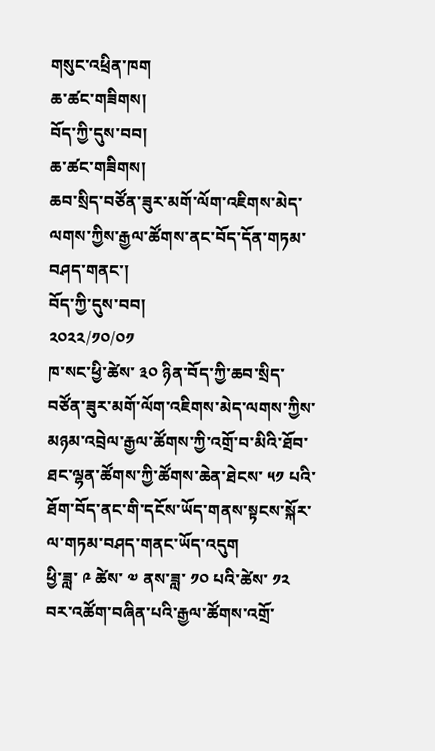གསུང་འཕྲིན་ཁག
ཆ་ཚང་གཟིགས།
བོད་ཀྱི་དུས་བབ།
ཆ་ཚང་གཟིགས།
ཆབ་སྲིད་བཙོན་ཟུར་མགོ་ལོག་འཇིགས་མེད་ལགས་ཀྱིས་རྒྱལ་ཚོགས་ནང་བོད་དོན་གཏམ་བཤད་གནང་།
བོད་ཀྱི་དུས་བབ།
༢༠༢༢/༡༠/༠༡
ཁ་སང་ཕྱི་ཚེས་ ༣༠ ཉིན་བོད་ཀྱི་ཆབ་སྲིད་བཙོན་ཟུར་མགོ་ལོག་འཇིགས་མེད་ལགས་ཀྱིས་མཉམ་འབྲེལ་རྒྱལ་ཚོགས་ཀྱི་འགྲོ་བ་མིའི་ཐོབ་ཐང་ལྷན་ཚོགས་ཀྱི་ཚོགས་ཆེན་ཐེངས་ ༥༡ པའི་ཐོག་བོད་ནང་གི་དངོས་ཡོད་གནས་སྟངས་སྐོར་ལ་གཏམ་བཤད་གནང་ཡོད་འདུག
ཕྱི་ཟླ་ ༩ ཚེས་ ༧ ནས་ཟླ་ ༡༠ པའི་ཚེས་ ༡༢ བར་འཚོག་བཞིན་པའི་རྒྱལ་ཚོགས་འགྲོ་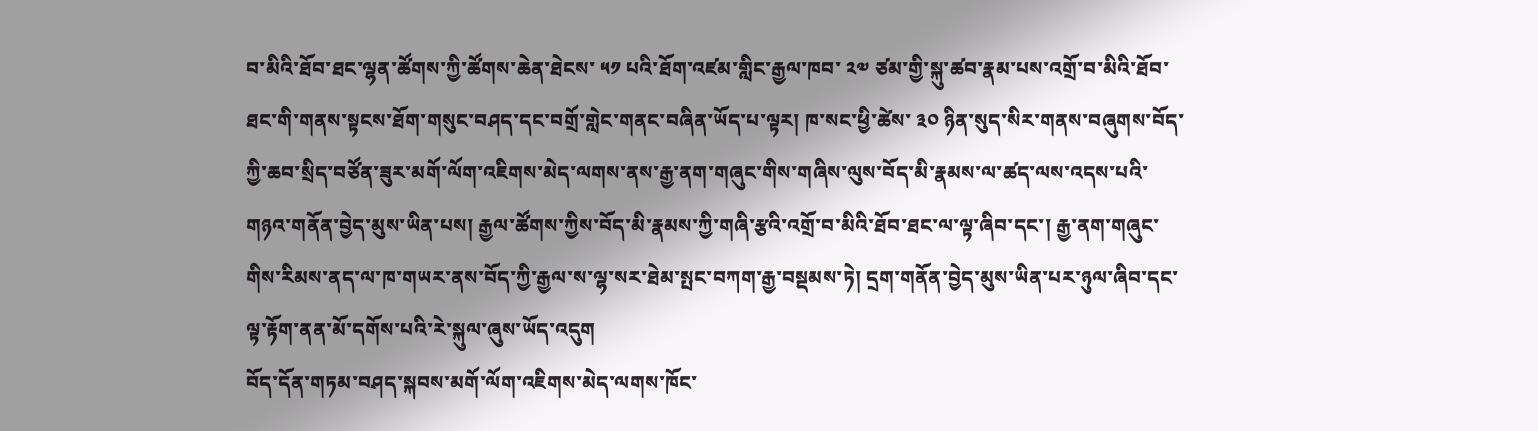བ་མིའི་ཐོབ་ཐང་ལྷན་ཚོགས་ཀྱི་ཚོགས་ཆེན་ཐེངས་ ༥༡ པའི་ཐོག་འཛམ་གླིང་རྒྱལ་ཁབ་ ༢༧ ཙམ་གྱི་སྐུ་ཚབ་རྣམ་པས་འགྲོ་བ་མིའི་ཐོབ་ཐང་གི་གནས་སྟངས་ཐོག་གསུང་བཤད་དང་བགྲོ་གླེང་གནང་བཞིན་ཡོད་པ་ལྟར། ཁ་སང་ཕྱི་ཚེས་ ༣༠ ཉིན་སུད་སིར་གནས་བཞུགས་བོད་ཀྱི་ཆབ་སྲིད་བཙོན་ཟུར་མགོ་ལོག་འཇིགས་མེད་ལགས་ནས་རྒྱ་ནག་གཞུང་གིས་གཞིས་ལུས་བོད་མི་རྣམས་ལ་ཚད་ལས་འདས་པའི་གཉའ་གནོན་བྱེད་མུས་ཡིན་པས། རྒྱལ་ཚོགས་ཀྱིས་བོད་མི་རྣམས་ཀྱི་གཞི་རྩའི་འགྲོ་བ་མིའི་ཐོབ་ཐང་ལ་ལྟ་ཞིབ་དང་། རྒྱ་ནག་གཞུང་གིས་རིམས་ནད་ལ་ཁ་གཡར་ནས་བོད་ཀྱི་རྒྱལ་ས་ལྷ་སར་ཐེམ་སྤང་བཀག་རྒྱ་བསྡམས་ཏེ། དྲག་གནོན་བྱེད་མུས་ཡིན་པར་ཉུལ་ཞིབ་དང་ལྟ་རྟོག་ནན་མོ་དགོས་པའི་རེ་སྐུལ་ཞུས་ཡོད་འདུག
བོད་དོན་གཏམ་བཤད་སྐབས་མགོ་ལོག་འཇིགས་མེད་ལགས་ཁོང་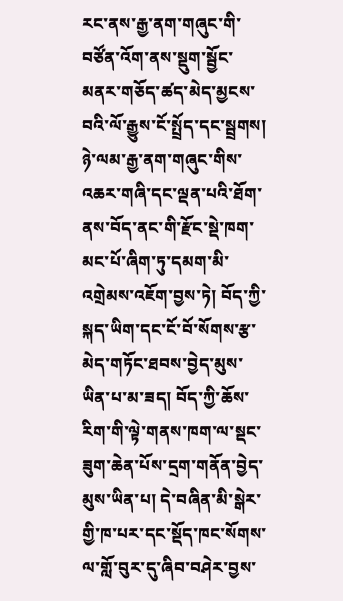རང་ནས་རྒྱ་ནག་གཞུང་གི་བཙོན་འོག་ནས་སྡུག་སྦྱོང་མནར་གཅོད་ཚད་མེད་མྱངས་བའི་ལོ་རྒྱུས་ངོ་སྤྲོད་དང་སྦྲགས། ཉེ་ལམ་རྒྱ་ནག་གཞུང་གིས་འཆར་གཞི་དང་ལྡན་པའི་ཐོག་ནས་བོད་ནང་གི་རྫོང་སྡེ་ཁག་མང་པོ་ཞིག་ཏུ་དམག་མི་འགྲེམས་འཇོག་བྱས་ཏེ། བོད་ཀྱི་སྐད་ཡིག་དང་ངོ་བོ་སོགས་རྩ་མེད་གཏོང་ཐབས་བྱེད་མུས་ཡིན་པ་མ་ཟད། བོད་ཀྱི་ཆོས་རིག་གི་ལྟེ་གནས་ཁག་ལ་སྡང་ཟུག་ཆེན་པོས་དྲག་གནོན་བྱེད་མུས་ཡིན་པ། དེ་བཞིན་མི་སྒེར་གྱི་ཁ་པར་དང་སྡོད་ཁང་སོགས་ལ་གློ་བུར་དུ་ཞིབ་བཤེར་བྱས་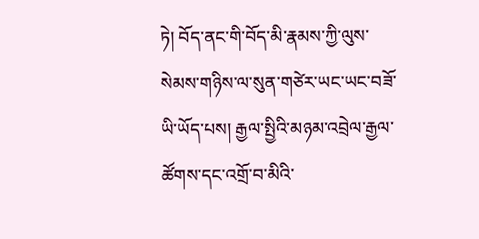ཏེ། བོད་ནང་གི་བོད་མི་རྣམས་ཀྱི་ལུས་སེམས་གཉིས་ལ་སུན་གཙེར་ཡང་ཡང་བཟོ་ཡི་ཡོད་པས། རྒྱལ་སྤྱིའི་མཉམ་འབྲེལ་རྒྱལ་ཚོགས་དང་འགྲོ་བ་མིའི་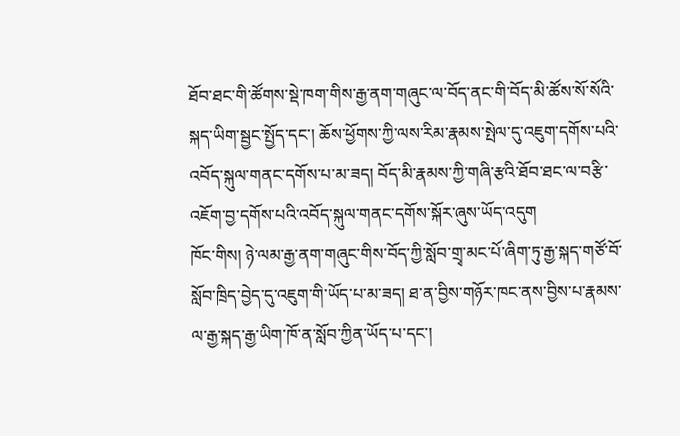ཐོབ་ཐང་གི་ཚོགས་སྡེ་ཁག་གིས་རྒྱ་ནག་གཞུང་ལ་བོད་ནང་གི་བོད་མི་ཚོས་སོ་སོའི་སྐད་ཡིག་སྦྱང་སྤྱོད་དང་། ཆོས་ཕྱོགས་ཀྱི་ལས་རིམ་རྣམས་སྤེལ་དུ་འཇུག་དགོས་པའི་འབོད་སྐུལ་གནང་དགོས་པ་མ་ཟད། བོད་མི་རྣམས་ཀྱི་གཞི་རྩའི་ཐོབ་ཐང་ལ་བརྩི་འཇོག་བྱ་དགོས་པའི་འབོད་སྐུལ་གནང་དགོས་སྐོར་ཞུས་ཡོད་འདུག
ཁོང་གིས། ཉེ་ལམ་རྒྱ་ནག་གཞུང་གིས་བོད་ཀྱི་སློབ་གྲྭ་མང་པོ་ཞིག་ཏུ་རྒྱ་སྐད་གཙོ་བོ་སློབ་ཁྲིད་བྱེད་དུ་འཇུག་གི་ཡོད་པ་མ་ཟད། ཐ་ན་བྱིས་གཉོར་ཁང་ནས་བྱིས་པ་རྣམས་ལ་རྒྱ་སྐད་རྒྱ་ཡིག་ཁོ་ན་སློབ་ཀྱིན་ཡོད་པ་དང་།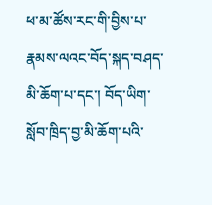ཕ་མ་ཚོས་རང་གི་བྱིས་པ་རྣམས་ལའང་བོད་སྐད་བཤད་མི་ཆོག་པ་དང་། བོད་ཡིག་སློབ་ཁྲིད་བྱ་མི་ཆོག་པའི་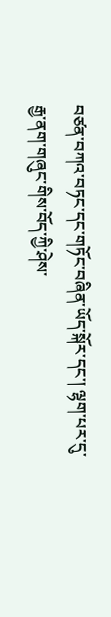བཙན་བཀའ་བཏང་དང་གཏོང་བཞིན་ཡོད་སྐོར་དང་། ལྷག་པར་དུ་རྒྱ་ནག་གཞུང་གིས་བོད་ཀྱི་ཤེས་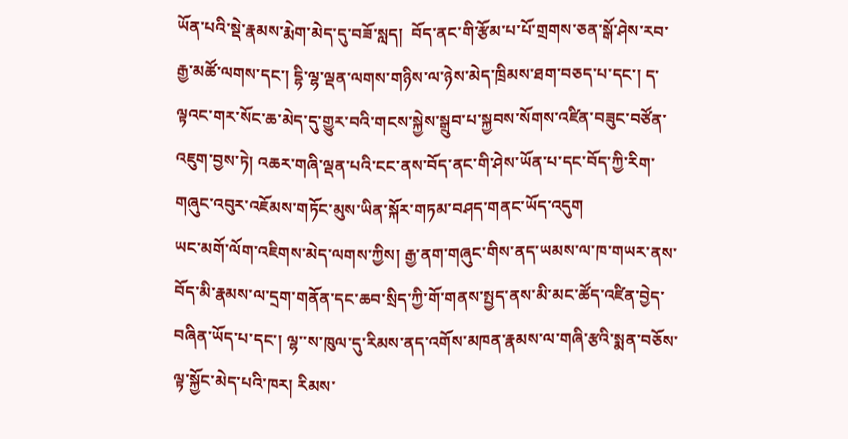ཡོན་པའི་སྡེ་རྣམས་རྨེག་མེད་དུ་བཟོ་སླད།  བོད་ནང་གི་རྩོམ་པ་པོ་གྲགས་ཅན་སྒོ་ཤེས་རབ་རྒྱ་མཚོ་ལགས་དང་། དྷི་ལྷ་ལྡན་ལགས་གཉིས་ལ་ཉེས་མེད་ཁྲིམས་ཐག་བཅད་པ་དང་། ད་ལྟའང་གར་སོང་ཆ་མེད་དུ་གྱུར་བའི་གངས་སྐྱེས་སྒྲུབ་པ་སྐྱབས་སོགས་འཛིན་བཟུང་བཙོན་འཇུག་བྱས་ཏེ། འཆར་གཞི་ལྡན་པའི་ངང་ནས་བོད་ནང་གི་ཤེས་ཡོན་པ་དང་བོད་ཀྱི་རིག་གཞུང་འབུར་འཇོམས་གཏོང་མུས་ཡིན་སྐོར་གཏམ་བཤད་གནང་ཡོད་འདུག
ཡང་མགོ་ལོག་འཇིགས་མེད་ལགས་ཀྱིས། རྒྱ་ནག་གཞུང་གིས་ནད་ཡམས་ལ་ཁ་གཡར་ནས་བོད་མི་རྣམས་ལ་དྲག་གནོན་དང་ཆབ་སྲིད་ཀྱི་གོ་གནས་སྤྱད་ནས་མི་མང་ཚོད་འཛིན་བྱེད་བཞིན་ཡོད་པ་དང་། ལྷ་་ས་ཁུལ་དུ་རིམས་ནད་འགོས་མཁན་རྣམས་ལ་གཞི་རྩའི་སྨན་བཅོས་ལྟ་སྐྱོང་མེད་པའི་ཁར། རིམས་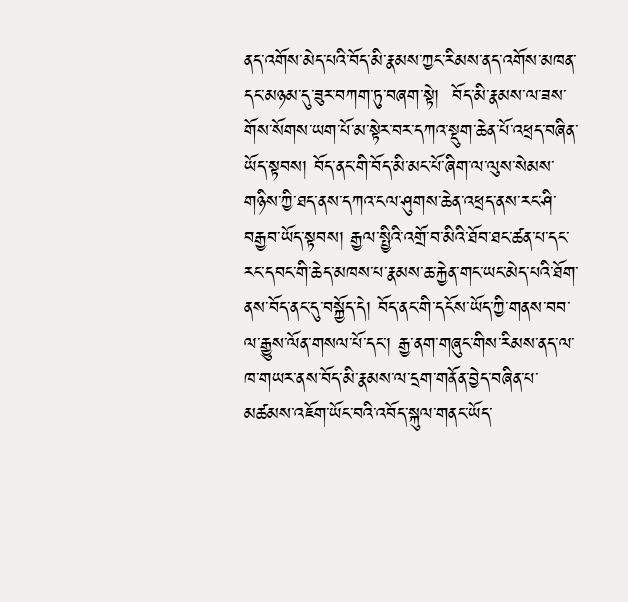ནད་འགོས་མེད་པའི་བོད་མི་རྣམས་ཀྱང་རིམས་ནད་འགོས་མཁན་དང་མཉམ་དུ་ཟུར་བཀག་ཏུ་བཞག་སྟེ།  བོད་མི་རྣམས་ལ་ཟས་གོས་སོགས་ཡག་པོ་མ་སྟེར་བར་དཀའ་སྡུག་ཆེན་པོ་འཕྲད་བཞིན་ཡོད་སྟབས། བོད་ནང་གི་བོད་མི་མང་པོ་ཞིག་ལ་ལུས་སེམས་གཉིས་ཀྱི་ཐད་ནས་དཀའ་ངལ་ཤུགས་ཆེན་འཕྲད་ནས་རང་ཤི་བརྒྱབ་ཡོད་སྟབས། རྒྱལ་སྤྱིའི་འགྲོ་བ་མིའི་ཐོབ་ཐང་ཚན་པ་དང་རང་དབང་གི་ཆེད་མཁས་པ་རྣམས་ཆ་རྐྱེན་གང་ཡང་མེད་པའི་ཐོག་ནས་བོད་ནང་དུ་བསྐྱོད་དེ། བོད་ནང་གི་དངོས་ཡོད་ཀྱི་གནས་བབ་ལ་རྒྱུས་ལོན་གསལ་པོ་དང་། རྒྱ་ནག་གཞུང་གིས་རིམས་ནད་ལ་ཁ་གཡར་ནས་བོད་མི་རྣམས་ལ་དྲག་གནོན་བྱེད་བཞིན་པ་མཚམས་འཇོག་ཡོང་བའི་འབོད་སྐུལ་གནང་ཡོད་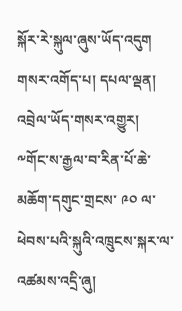སྐོར་རེ་སྐུལ་ཞུས་ཡོད་འདུག
གསར་འགོད་པ། དཔལ་ལྡན།
འབྲེལ་ཡོད་གསར་འགྱུར།
༸གོང་ས་རྒྱལ་བ་རིན་པོ་ཆེ་མཆོག་དགུང་གྲངས་ ༩༠ ལ་ཕེབས་པའི་སྐུའི་འཁྲུངས་སྐར་ལ་འཚམས་འདྲི་ཞུ།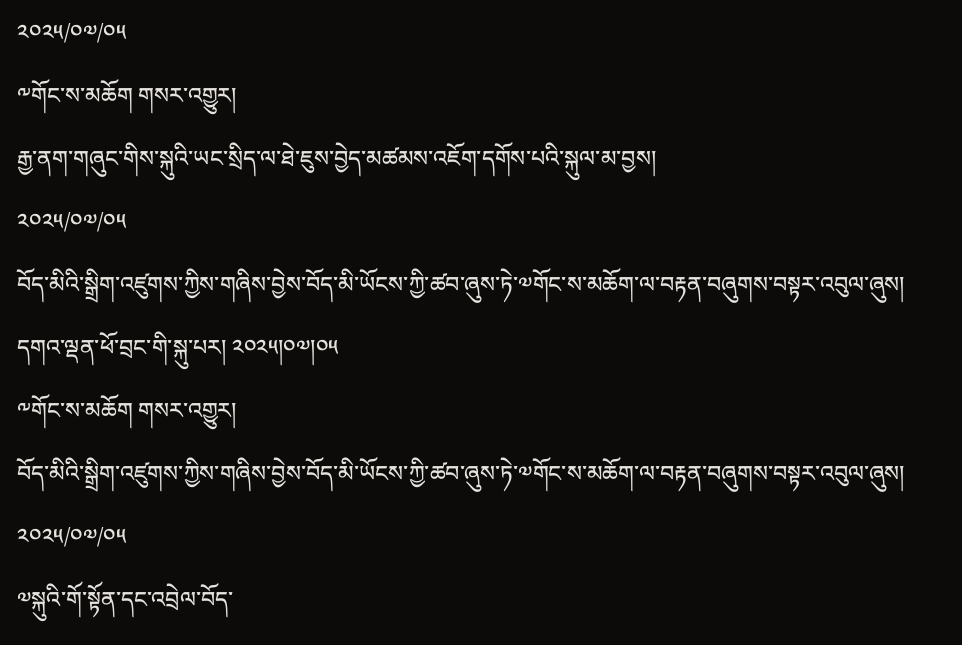༢༠༢༥/༠༧/༠༥
༸གོང་ས་མཆོག གསར་འགྱུར།
རྒྱ་ནག་གཞུང་གིས་སྐུའི་ཡང་སྲིད་ལ་ཐེ་ཇུས་བྱེད་མཚམས་འཇོག་དགོས་པའི་སྐུལ་མ་བྱས།
༢༠༢༥/༠༧/༠༥
བོད་མིའི་སྒྲིག་འཛུགས་ཀྱིས་གཞིས་བྱེས་བོད་མི་ཡོངས་ཀྱི་ཚབ་ཞུས་ཏེ་༧གོང་ས་མཆོག་ལ་བརྟན་བཞུགས་བསྟར་འབུལ་ཞུས། དགའ་ལྡན་ཕོ་བྲང་གི་སྐུ་པར། ༢༠༢༥།༠༧།༠༥
༸གོང་ས་མཆོག གསར་འགྱུར།
བོད་མིའི་སྒྲིག་འཛུགས་ཀྱིས་གཞིས་བྱེས་བོད་མི་ཡོངས་ཀྱི་ཚབ་ཞུས་ཏེ་༧གོང་ས་མཆོག་ལ་བརྟན་བཞུགས་བསྟར་འབུལ་ཞུས།
༢༠༢༥/༠༧/༠༥
༧སྐུའི་གོ་སྟོན་དང་འབྲེལ་བོད་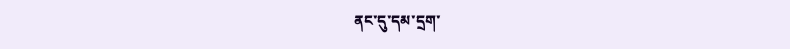ནང་དུ་དམ་དྲག་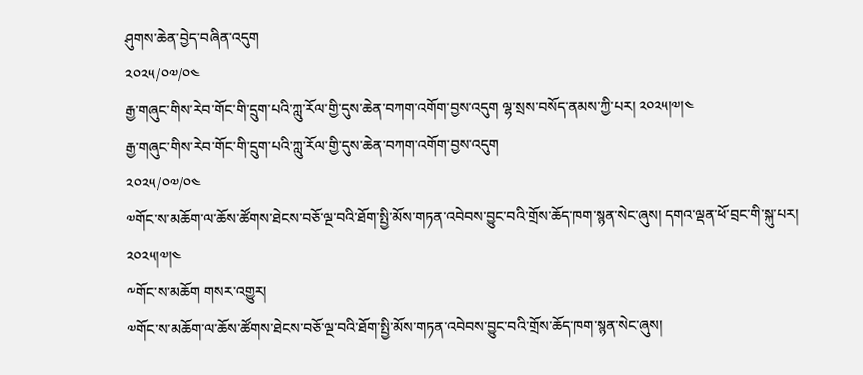ཤུགས་ཆེན་བྱེད་བཞིན་འདུག
༢༠༢༥/༠༧/༠༤
རྒྱ་གཞུང་གིས་རེབ་གོང་གི་དྲུག་པའི་ཀླུ་རོལ་གྱི་དུས་ཆེན་བཀག་འགོག་བྱས་འདུག ལྷ་སྲས་བསོད་ནམས་ཀྱི་པར། ༢༠༢༥།༧།༤
རྒྱ་གཞུང་གིས་རེབ་གོང་གི་དྲུག་པའི་ཀླུ་རོལ་གྱི་དུས་ཆེན་བཀག་འགོག་བྱས་འདུག
༢༠༢༥/༠༧/༠༤
༧གོང་ས་མཆོག་ལ་ཆོས་ཚོགས་ཐེངས་བཅོ་ལྔ་བའི་ཐོག་སྤྱི་མོས་གཏན་འབེབས་བྱུང་བའི་གྲོས་ཆོད་ཁག་སྙན་སེང་ཞུས། དགའ་ལྡན་ཕོ་བྲང་གི་སྐུ་པར། ༢༠༢༥།༧།༤
༸གོང་ས་མཆོག གསར་འགྱུར།
༧གོང་ས་མཆོག་ལ་ཆོས་ཚོགས་ཐེངས་བཅོ་ལྔ་བའི་ཐོག་སྤྱི་མོས་གཏན་འབེབས་བྱུང་བའི་གྲོས་ཆོད་ཁག་སྙན་སེང་ཞུས།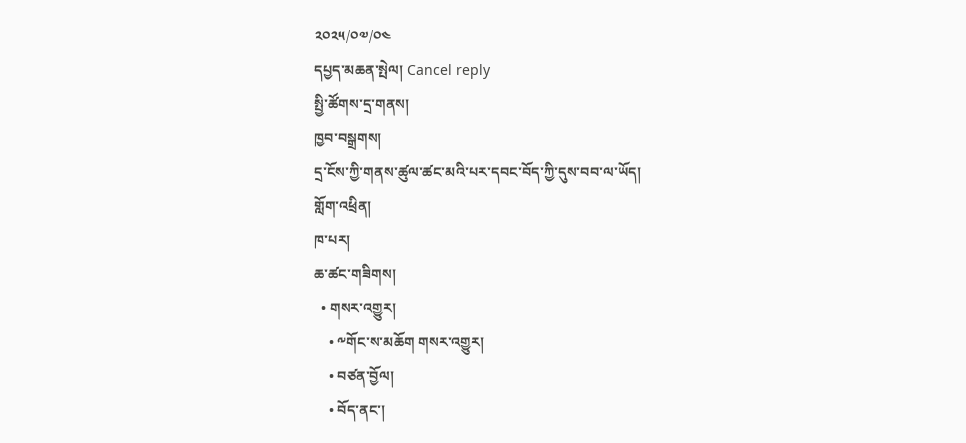༢༠༢༥/༠༧/༠༤
དཔྱད་མཆན་སྤེལ། Cancel reply
སྤྱི་ཚོགས་དྲ་གནས།
ཁྱབ་བསྒྲགས།
དྲ་ངོས་ཀྱི་གནས་ཚུལ་ཚང་མའི་པར་དབང་བོད་ཀྱི་དུས་བབ་ལ་ཡོད།
གློག་འཕྲིན།
ཁ་པར།
ཆ་ཚང་གཟིགས།
  • གསར་འགྱུར།
    • ༸གོང་ས་མཆོག གསར་འགྱུར།
    • བཙན་བྱོལ།
    • བོད་ནང་།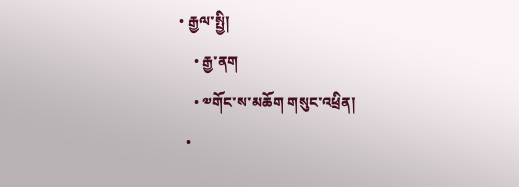• རྒྱལ་སྤྱི།
    • རྒྱ་ནག
    • ༧གོང་ས་མཆོག གསུང་འཕྲིན།
  •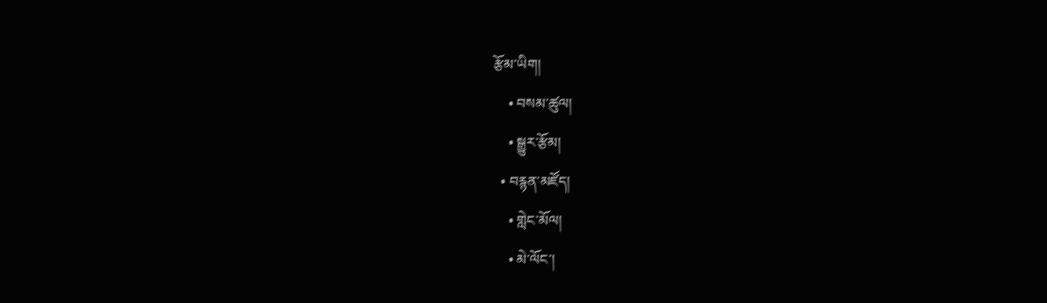རྩོམ་ཡིག།
    • བསམ་ཚུལ།
    • སྒྱུར་རྩོམ།
  • བརྙན་མཛོད།
    • གླེང་མོལ།
    • མེ་ལོང་།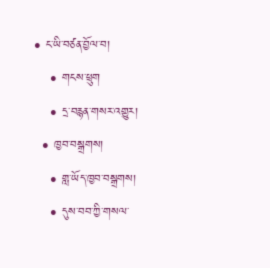• ང་ཡི་བཙན་བྱོལ་བ།
    • གངས་ཕྲུག
    • དྲ་བརྙན་གསར་འགྱུར།
  • ཁྱབ་བསྒྲགས།
    • གླ་ཡོད་ཁྱབ་བསྒྲགས།
    • དུས་བབ་ཀྱི་གསལ་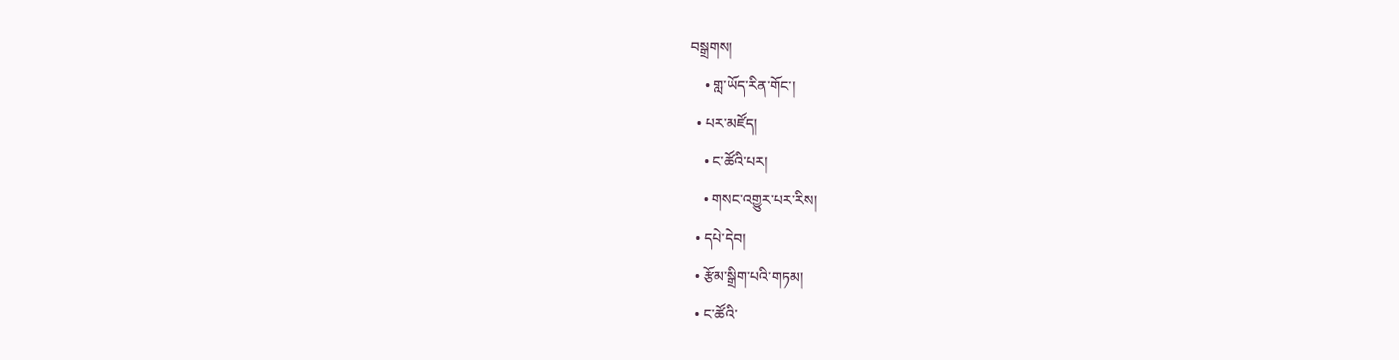བསྒྲགས།
    • གླ་ཡོད་རིན་གོང་།
  • པར་མཛོད།
    • ང་ཚོའི་པར།
    • གསང་འགྱུར་པར་རིས།
  • དཔེ་དེབ།
  • རྩོམ་སྒྲིག་པའི་གཏམ།
  • ང་ཚོའི་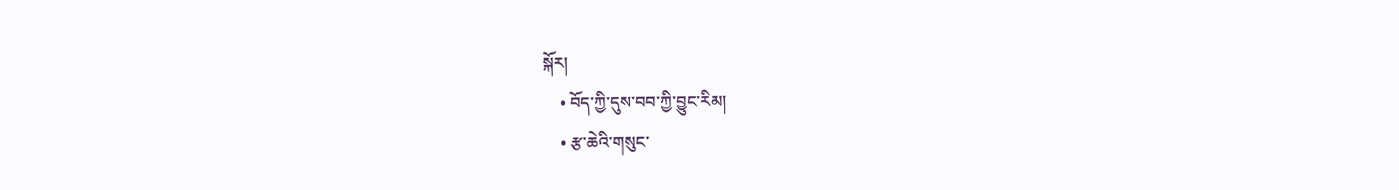སྐོར།
    • བོད་ཀྱི་དུས་བབ་ཀྱི་བྱུང་རིམ།
    • རྩ་ཆེའི་གསུང་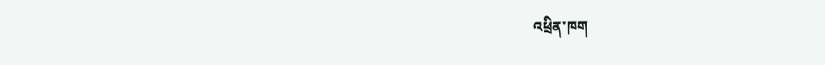འཕྲིན་ཁག